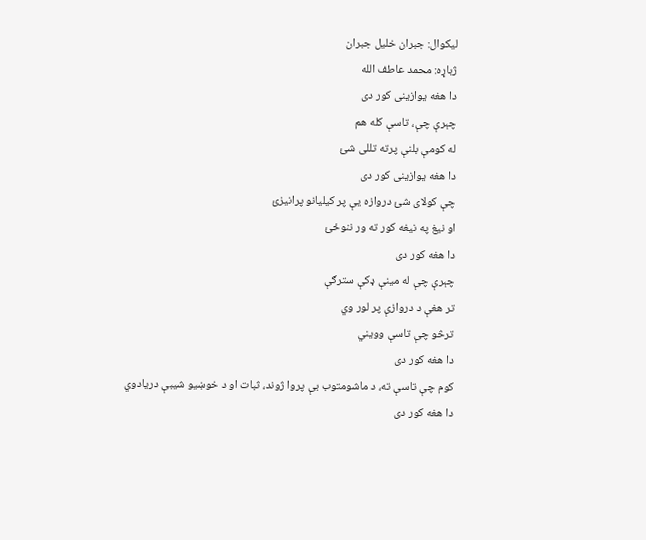لیکوال: جبران خلیل جبران
ژباړه: محمد عاطف الله
دا هغه یوازینی کور دی
چېرې چې، تاسې کله هم
له کومې بلنې پرته تللی شئ
دا هغه یوازینی کور دی
چې کولای شئ دروازه یې پر کیلیانو پرانیزئ
او نیغ په نیغه کور ته ور ننوځئ
دا هغه کور دی
چېرې چې له مینې ډکې سترګې
تر هغې د دروازې پر لور وي
ترڅو چې تاسې وویني
دا هغه کور دی
کوم چې تاسې ته، د ماشومتوب بې پروا ژوند، ثبات او د خوښیو شیبې دریادوي
دا هغه کور دی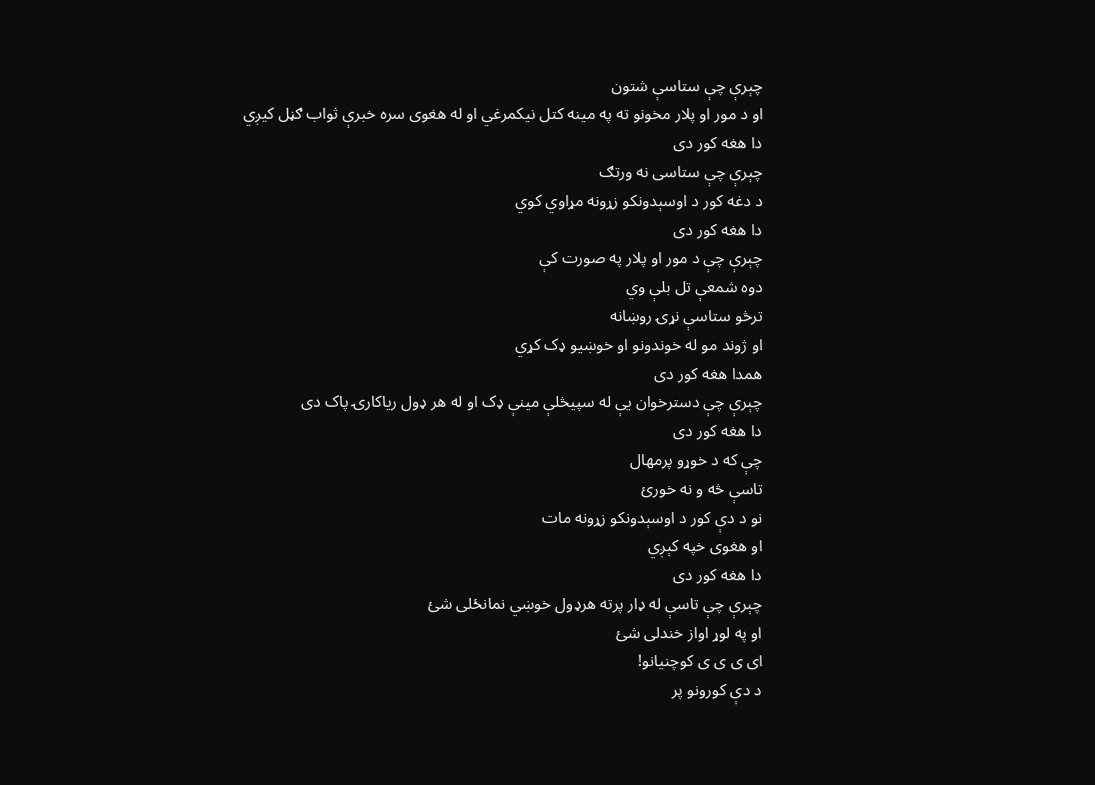چېرې چې ستاسې شتون
او د مور او پلار مخونو ته په مینه کتل نیکمرغي او له هغوی سره خبرې ثواب ګڼل کیږي
دا هغه کور دی
چېرې چې ستاسی نه ورتګ
د دغه کور د اوسېدونکو زړونه مړاوي کوي
دا هغه کور دی
چېرې چې د مور او پلار په صورت کې
دوه شمعې تل بلې وي
ترڅو ستاسې نړۍ روښانه
او ژوند مو له خوندونو او خوښیو ډک کړي
همدا هغه کور دی
چېرې چې دسترخوان یې له سپیڅلې مینې ډک او له هر ډول ریاکارۍ پاک دی
دا هغه کور دی
چې که د خوړو پرمهال
تاسې څه و نه خورئ
نو د دې کور د اوسېدونکو زړونه مات
او هغوی خپه کېږي
دا هغه کور دی
چېرې چې تاسې له ډار پرته هرډول خوښي نمانځلی شئ
او په لوړ اواز خندلی شئ
ای ی ی ی کوچنیانو!
د دې کورونو پر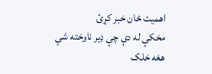اهمیت ځان خبر کړئ
مخکې له دې چې ډیر ناوخته شي
هغه خلک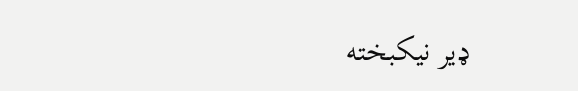ډیر نیکبخته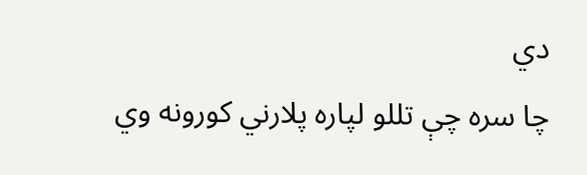دي
چا سره چې تللو لپاره پلارني کورونه وي